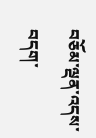བཅོམ་ལྡན་འདས་བདག་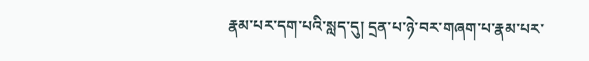རྣམ་པར་དག་པའི་སླད་དུ། དྲན་པ་ཉེ་བར་གཞག་པ་རྣམ་པར་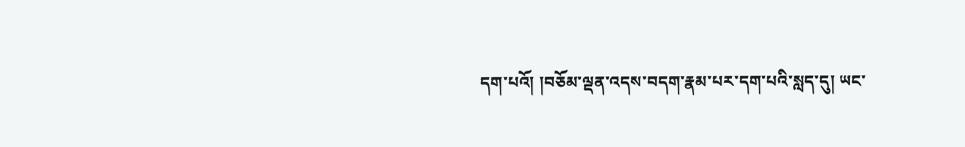དག་པའོ། །བཅོམ་ལྡན་འདས་བདག་རྣམ་པར་དག་པའི་སླད་དུ། ཡང་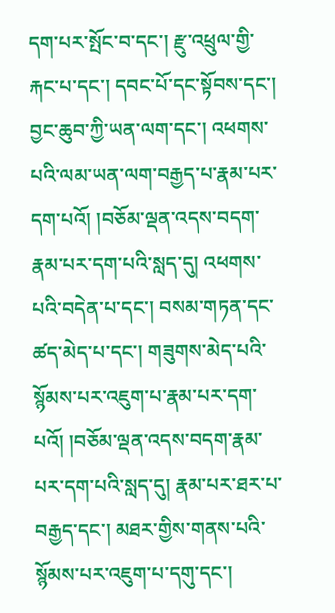དག་པར་སྤོང་བ་དང་། རྫུ་འཕྲུལ་གྱི་རྐང་པ་དང་། དབང་པོ་དང་སྟོབས་དང་། བྱང་ཆུབ་ཀྱི་ཡན་ལག་དང་། འཕགས་པའི་ལམ་ཡན་ལག་བརྒྱད་པ་རྣམ་པར་དག་པའོ། །བཅོམ་ལྡན་འདས་བདག་རྣམ་པར་དག་པའི་སླད་དུ། འཕགས་པའི་བདེན་པ་དང་། བསམ་གཏན་དང་ཚད་མེད་པ་དང་། གཟུགས་མེད་པའི་སྙོམས་པར་འཇུག་པ་རྣམ་པར་དག་པའོ། །བཅོམ་ལྡན་འདས་བདག་རྣམ་པར་དག་པའི་སླད་དུ། རྣམ་པར་ཐར་པ་བརྒྱད་དང་། མཐར་གྱིས་གནས་པའི་སྙོམས་པར་འཇུག་པ་དགུ་དང་།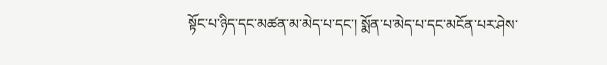སྟོང་པ་ཉིད་དང་མཚན་མ་མེད་པ་དང་། སྨོན་པ་མེད་པ་དང་མངོན་པར་ཤེས་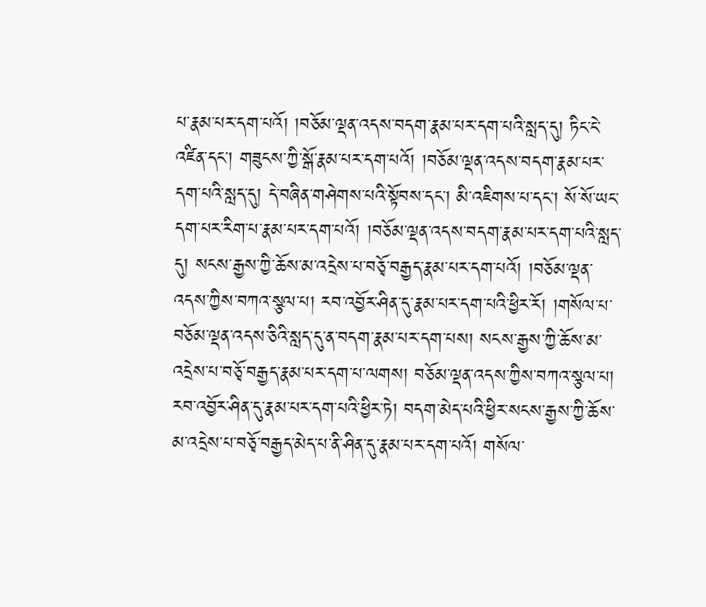པ་རྣམ་པར་དག་པའོ། །བཅོམ་ལྡན་འདས་བདག་རྣམ་པར་དག་པའི་སླད་དུ། ཏིང་ངེ་འཛིན་དང་། གཟུངས་ཀྱི་སྒོ་རྣམ་པར་དག་པའོ། །བཅོམ་ལྡན་འདས་བདག་རྣམ་པར་དག་པའི་སླད་དུ། དེ་བཞིན་གཤེགས་པའི་སྟོབས་དང་། མི་འཇིགས་པ་དང་། སོ་སོ་ཡང་དག་པར་རིག་པ་རྣམ་པར་དག་པའོ། །བཅོམ་ལྡན་འདས་བདག་རྣམ་པར་དག་པའི་སླད་དུ། སངས་རྒྱས་ཀྱི་ཆོས་མ་འདྲེས་པ་བཅྭོ་བརྒྱད་རྣམ་པར་དག་པའོ། །བཅོམ་ལྡན་འདས་ཀྱིས་བཀའ་སྩལ་པ། རབ་འབྱོར་ཤིན་དུ་རྣམ་པར་དག་པའི་ཕྱིར་རོ། །གསོལ་པ་བཅོམ་ལྡན་འདས་ཅིའི་སླད་དུ་ན་བདག་རྣམ་པར་དག་པས། སངས་རྒྱས་ཀྱི་ཆོས་མ་འདྲེས་པ་བཅྭོ་བརྒྱད་རྣམ་པར་དག་པ་ལགས། བཅོམ་ལྡན་འདས་ཀྱིས་བཀའ་སྩལ་པ། རབ་འབྱོར་ཤིན་དུ་རྣམ་པར་དག་པའི་ཕྱིར་ཏེ། བདག་མེད་པའི་ཕྱིར་སངས་རྒྱས་ཀྱི་ཆོས་མ་འདྲེས་པ་བཅྭོ་བརྒྱད་མེད་པ་ནི་ཤིན་དུ་རྣམ་པར་དག་པའོ། གསོལ་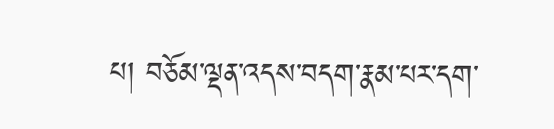པ། བཅོམ་ལྡན་འདས་བདག་རྣམ་པར་དག་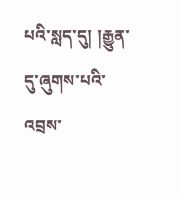པའི་སླད་དུ། །རྒྱུན་དུ་ཞུགས་པའི་འབྲས་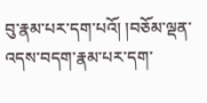བུ་རྣམ་པར་དག་པའོ། །བཅོམ་ལྡན་འདས་བདག་རྣམ་པར་དག་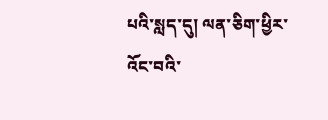པའི་སླད་དུ། ལན་ཅིག་ཕྱིར་འོང་བའི་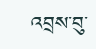འབྲས་བུ་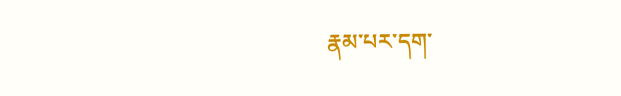རྣམ་པར་དག་